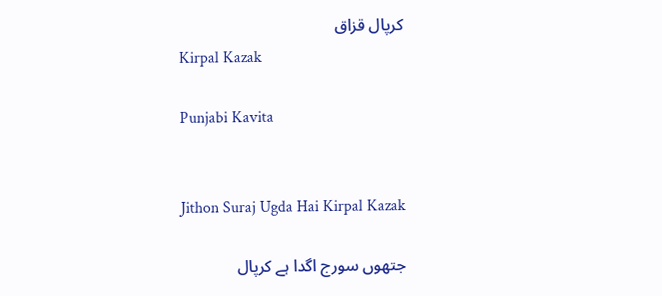کرپال قزاق
Kirpal Kazak

Punjabi Kavita


Jithon Suraj Ugda Hai Kirpal Kazak

جتھوں سورج اگدا ہے کرپال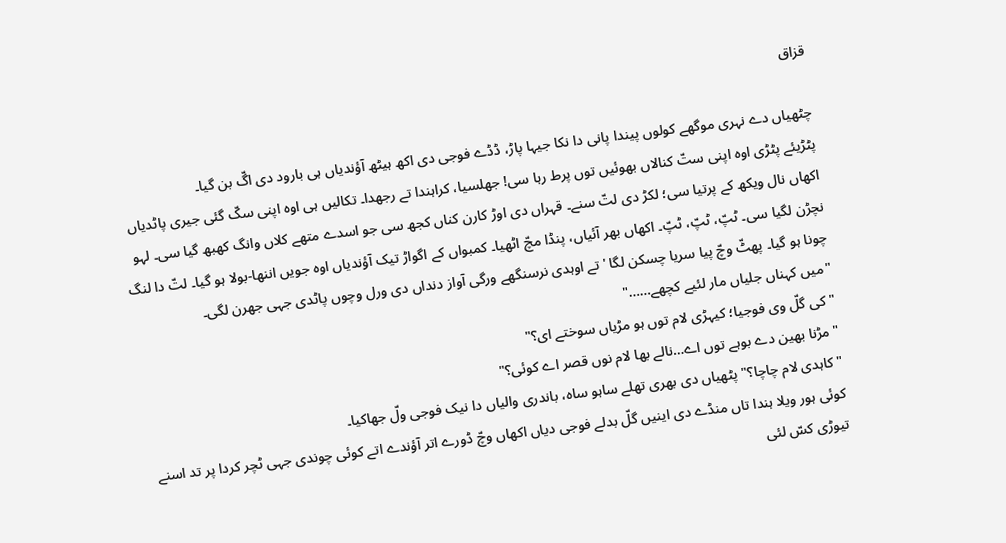قزاق

چٹھیاں دے نہری موگھے کولوں پیندا پانی دا نکا جیہا پاڑ، ڈڈے فوجی دی اکھ ہیٹھ آؤندیاں ہی بارود دی اگّ بن گیا۔
پٹڑیئے پٹڑی اوہ اپنی ستّ کنالاں بھوئیں توں پرط رہا سی! جھلسیا، کراہندا تے رجھدا۔ تکالیں ہی اوہ اپنی سکّ گئی جیری پاٹدیاں اکھاں نال ویکھ کے پرتیا سی؛ لکڑ دی لتّ سنے۔ قہراں دی اوڑ کارن کناں کجھ سی جو اسدے متھے کلاں وانگ کھبھ گیا سی۔ لہو نچڑن لگیا سی۔ ٹپّ، ٹپّ، ٹپّ۔ اکھاں بھر آئیاں، پنڈا مچّ اٹھیا۔ کمبواں کے اگواڑ تیک آؤندیاں اوہ جویں اننھا-بولا ہو گیا۔ لتّ دا لنگ چونا ہو گیا۔ پھٹّ وچّ پیا سریا چسکن لگا 'تے اوہدی نرسنگھے ورگی آواز دنداں دی ورل وچوں پاٹدی جہی جھرن لگی۔
"میں کہناں جلیاں مار لئیے کچھے……"
"کی گلّ وی فوجیا؛ کیہڑی لام توں ہو مڑیاں سوختے ای؟"
"مڑنا بھین دے بوہے توں اے…نالے بھا لام نوں قصر اے کوئی؟"
"کاہدی لام چاچا؟" پٹھیاں دی بھری تھلے ساہو ساہ، باندری والیاں دا نیک فوجی ولّ جھاکیا۔
کوئی ہور ویلا ہندا تاں منڈے دی اینیں گلّ بدلے فوجی دیاں اکھاں وچّ ڈورے اتر آؤندے اتے کوئی چوندی جہی ٹچر کردا پر تد اسنے تیوڑی کسّ لئی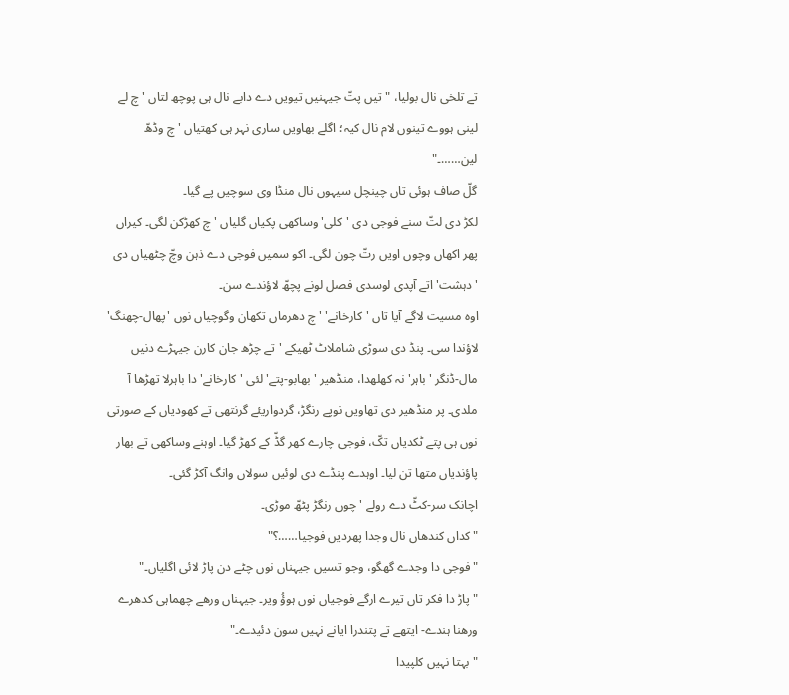تے تلخی نال بولیا، "تیں پتّ جیہنیں تیویں دے دابے نال ہی پوچھ لتاں 'چ لے لینی ہووے تینوں لام نال کیہ؛ اگلے بھاویں ساری نہر ہی کھتیاں 'چ وڈھّ لین……۔"
گلّ صاف ہوئی تاں چینچل سیہوں نال منڈا وی سوچیں پے گیا۔
لکڑ دی لتّ سنے فوجی دی 'کلی' وساکھی پکیاں گلیاں 'چ کھڑکن لگی۔ کیراں پھر اکھاں وچوں اویں رتّ چون لگی۔ اکو سمیں فوجی دے ذہن وچّ چٹھیاں دی 'دہشت' اتے آپدی لوسدی فصل لونے پچھّ لاؤندے سن۔
اوہ مسیت لاگے آیا تاں 'کارخانے' 'چ دھرماں تکھان وگوچیاں نوں 'پھال-چھنگ' لاؤندا سی۔ پنڈ دی سوڑی شاملاٹ ٹھیکے 'تے چڑھ جان کارن جیہڑے دنیں مال-ڈنگر 'باہر' نہ کھلھدا، منڈھیر 'بھابو-پتے' لئی 'کارخانے' دا باہرلا تھڑھا آ ملدی۔ پر منڈھیر دی تھاویں نوپے رنگڑ، گردواریئے گرنتھی تے کھودیاں کے صورتی نوں ہی پتے ٹکدیاں تکّ، فوجی چارے کھر گڈّ کے کھڑ گیا۔ اوہنے وساکھی تے بھار پاؤندیاں متھا تن لیا۔ اوہدے پنڈے دی لوئیں سولاں وانگ آکڑ گئی۔
اچانک سر-کٹّ دے رولے 'چوں رنگڑ پٹھّ موڑی۔
"کداں کندھاں نال وجدا پھردیں فوجیا……؟"
"فوجی دا وجدے گھگو، وجو تسیں جیہناں نوں چٹے دن پاڑ لائی اگلیاں۔"
"پاڑ دا فکر تاں تیرے ارگے فوجیاں نوں ہوؤُ ویر۔ جیہناں ورھے چھماہی کدھرے ورھنا ہندے- ایتھے تے پتندرا ایانے نہیں سون دئیدے۔"
"بہتا نہیں کلپیدا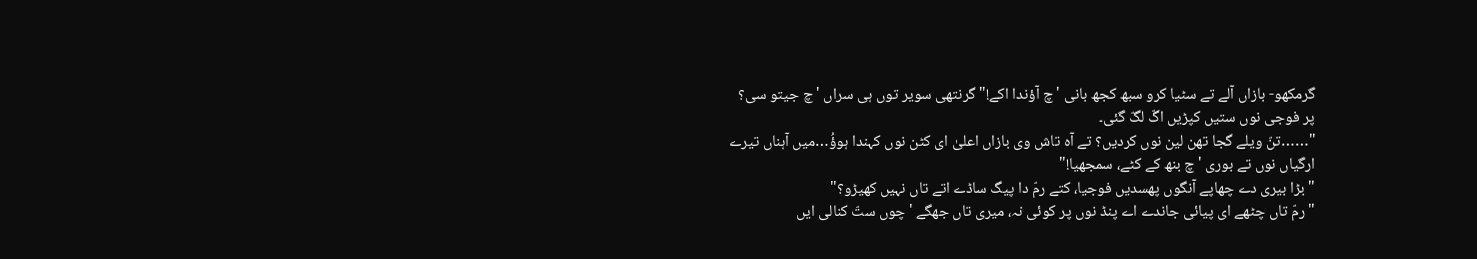گرمکھو- بازاں آلے تے سٹیا کرو سبھ کجھ بانی 'چ آؤندا اکے!" گرنتھی سویر توں ہی سراں 'چ جیتو سی؟
پر فوجی نوں ستیں کپڑیں اگّ لگّ گئی۔
"……تنّ ویلے گجا تھن لین نوں کردیں؟ تے آہ تاش وی بازاں اعلیٰ ای کٹن نوں کہندا ہوؤُ…میں آہناں تیرے ارگیاں نوں تے بوری 'چ بنھ کے کٹے، سمجھیا!"
"بڑا بیری دے چھاپے آنگوں پھسدیں فوجیا، کتے رمّ دا پیگ ساڈے اتے تاں نہیں کھیڑو؟"
"رمّ تاں چٹھے ای پیائی جاندے اے پنڈ نوں پر کوئی نہ، میری تاں جھگے 'چوں ستّ کنالی ایں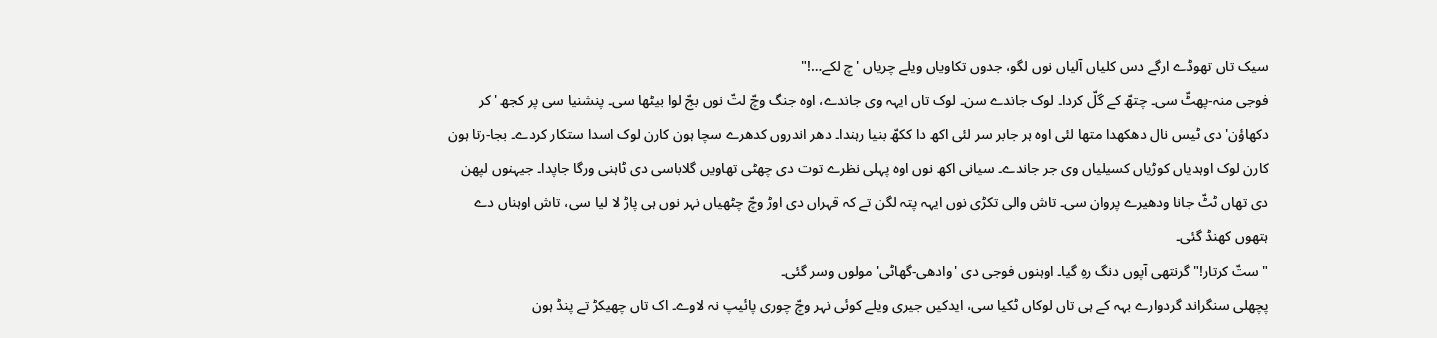سیک تاں تھوڈے ارگے دس کلیاں آلیاں نوں لگو، جدوں تکاویاں ویلے چریاں 'چ لکے…!"
فوجی منہ-پھٹّ سی۔ چتھّ کے گلّ کردا۔ لوک جاندے سن۔ لوک تاں ایہہ وی جاندے، اوہ جنگ وچّ لتّ نوں بجّ لوا بیٹھا سی۔ پنشنیا سی پر کجھ 'کر دکھاؤن' دی ٹیس نال دھکھدا متھا لئی اوہ ہر جابر سر لئی اکھ دا ککھّ بنیا رہندا۔ دھر اندروں کدھرے سچا ہون کارن لوک اسدا ستکار کردے۔ بجا-رتا ہون کارن لوک اوہدیاں کوڑیاں کسیلیاں وی جر جاندے۔ سیانی اکھ نوں اوہ پہلی نظرے توت دی چھٹی تھاویں گلاباسی دی ٹاہنی ورگا جاپدا۔ جیہنوں لپھن دی تھاں ٹٹّ جانا ودھیرے پروان سی۔ تاش والی تکڑی نوں ایہہ پتہ لگن تے کہ قہراں دی اوڑ وچّ چٹھیاں نہر نوں ہی پاڑ لا لیا سی، تاش اوہناں دے ہتھوں کھنڈ گئی۔
"ستّ کرتار!" گرنتھی آپوں دنگ رہِ گیا۔ اوہنوں فوجی دی 'وادھی-گھاٹی' مولوں وسر گئی۔
پچھلی سنگراند گردوارے بہہ کے ہی تاں لوکاں ٹکیا سی، ایدکیں جیری ویلے کوئی نہر وچّ چوری پائیپ نہ لاوے۔ اک تاں چھیکڑ تے پنڈ ہون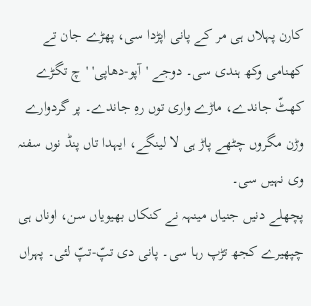کارن پہلاں ہی مر کے پانی اپڑدا سی، پھڑے جان تے کھنامی وکھ ہندی سی۔ دوجے 'آپو-دھاپی' 'چ تگڑے کھٹّ جاندے، ماڑے واری توں رہِ جاندے۔ پر گردوارے وڑن مگروں چٹھے پاڑ ہی لا لینگے، ایہدا تاں پنڈ نوں سفنہ وی نہیں سی۔
پچھلے دنیں جنیاں مینہہ نے کنکاں بھیویاں سن، اوناں ہی چپھیرے کجھ تڑپ رہا سی۔ پانی دی تپّ-تپّ لئی۔ پہراں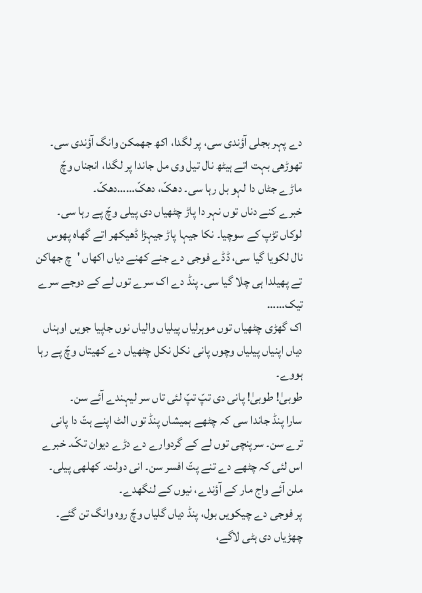دے پہر بجلی آؤندی سی، پر لگدا، اکھ جھمکن وانگ آؤندی سی۔ تھوڑھی بہت اتے ہیٹھ نال تیل وی مل جاندا پر لگدا، انجناں وچّ ماڑے جٹاں دا لہو بل رہا سی۔ دھکّ، دھکّ……دھکّ۔
خبرے کنے دناں توں نہر دا پاڑ چٹھیاں دی پیلی وچّ پے رہا سی۔ لوکاں تڑپ کے سوچیا۔ نکا جیہا پاڑ جیہڑا ڈھیکھر اتے گھاہ پھوس نال لکویا گیا سی، ڈڈے فوجی دے جنے کھنے دیاں اکھاں 'چ جھاکن تے پھیلدا ہی چلا گیا سی۔ پنڈ دے اک سرے توں لے کے دوجے سرے تیک……
اک گھڑی چٹھیاں توں موہرلیاں پیلیاں والیاں نوں جاپیا جویں اوہناں دیاں اپنیاں پیلیاں وچوں پانی نکل نکل چٹھیاں دے کھیتاں وچّ پے رہا ہووے۔
طوبیٰ! طوبیٰ! پانی دی تپّ تپّ لئی تاں سر لیہندے آئے سن۔
سارا پنڈ جاندا سی کہ چٹھے ہمیشاں پنڈ توں الٹ اپنے ہتّ دا پانی ترے سن۔ سرپنچی توں لے کے گردوارے دے دڑے دیوان تکّ۔ خبرے اس لئی کہ چٹھے دے تنے پتّ افسر سن۔ انی دولت۔ کھلھی پیلی۔ ملن آئے واج مار کے آؤندے، نیوں کے لنگھدے۔
پر فوجی دے چیکویں بول، پنڈ دیاں گلیاں وچّ روہ وانگ تن گئے۔
چھڑیاں دی ہٹی لاگے،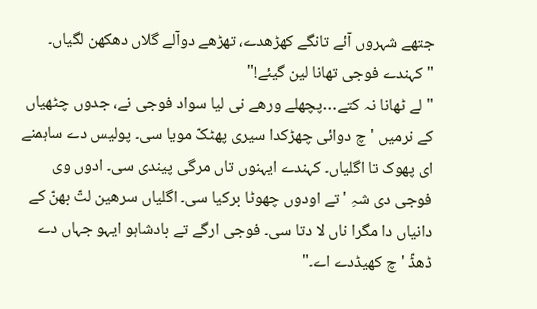جتھے شہروں آئے تانگے کھڑھدے، تھڑھے دوآلے گلاں دھکھن لگیاں۔
"کہندے فوجی تھانا لین گیئے!"
"لے ٹھانا نہ کتے…پچھلے ورھے نی لیا سواد فوجی نے، جدوں چٹھیاں کے نرمیں 'چ دوائی چھڑکدا سیری پھٹکّ مویا سی۔ پولیس دے ساہمنے ای پھوک تا اگلیاں۔ کہندے ایہنوں تاں مرگی پیندی سی۔ ادوں وی فوجی دی شہِ 'تے اودوں چھوٹا برکیا سی۔ اگلیاں سرھین لتّ بھنّ کے دانیاں دا مگرا ناں لا دتا سی۔ فوجی ارگے تے بادشاہو ایہو جہاں دے ڈھڈّ 'چ کھیڈدے اے۔"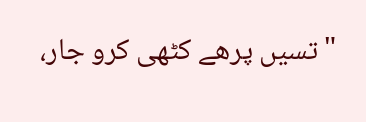"تسیں پرھے کٹھی کرو جار،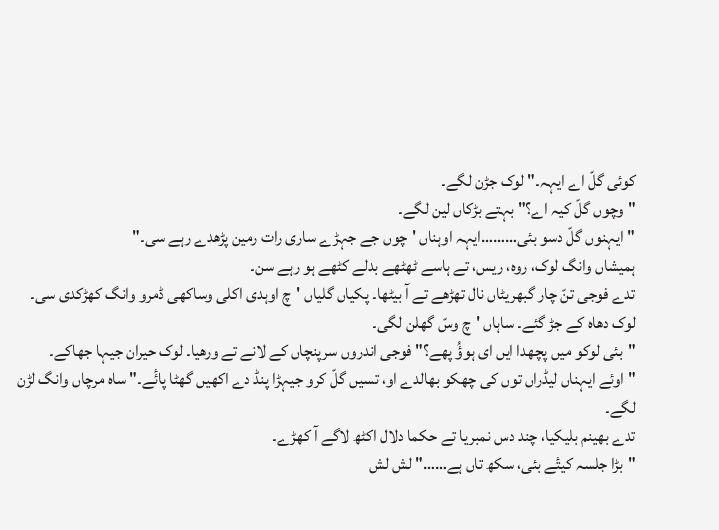کوئی گلّ اے ایہہ۔" لوک جڑن لگے۔
"وچوں گلّ کیہ اے؟" بہتے بڑکاں لین لگے۔
"ایہنوں گلّ دسو بئی………ایہہ اوہناں 'چوں جے جہڑے ساری رات رمین پڑھدے رہے سی۔"
ہمیشاں وانگ لوک، روہ، ریس، تے ہاسے ٹھٹھے بدلے کٹھے ہو رہے سن۔
تدے فوجی تنّ چار گبھریٹاں نال تھڑھے تے آ بیٹھا۔ پکیاں گلیاں 'چ اوہدی اکلی وساکھی ڈمرو وانگ کھڑکدی سی۔
لوک دھاہ کے جڑ گئے۔ ساہاں 'چ وسّ گھلن لگی۔
"بئی لوکو میں پچھدا ایں ای ہوؤُ پھے؟" فوجی اندروں سرپنچاں کے لانے تے ورھیا۔ لوک حیران جیہا جھاکے۔
"اوئے ایہناں لیڈراں توں کی چھکو بھالدے او، تسیں گلّ کرو جیہڑا پنڈ دے اکھیں گھٹا پائٔے۔" ساہ مرچاں وانگ لڑن لگے۔
تدے بھینم بلیکیا، چند دس نمبریا تے حکما دلال اکٹھ لاگے آ کھڑے۔
"بڑا جلسہ کیتٔے بئی، سکھ تاں ہے……" لش لش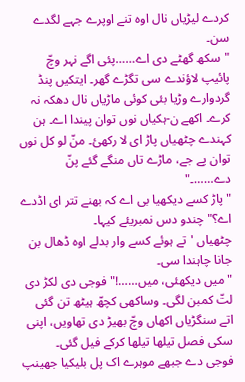کردے لیڑیاں نال اوہ تنے اوپرے جہے لگدے سن۔
"سکھ گھٹے دی اے……پئی اگے نہر وچّ پائیپ لاؤندے سی تگڑے گھر۔ ایتکیں پنڈ گردوارے وڑیا بئی کوئی ماڑیاں نال دھکہ نہ کرے۔ اکھے ن-ہکیاں نوں توان پیندا اے۔ ہن کہندے چٹھیاں پاڑ ای لا رکھئ۔ منّ لو کل نوں توان پے جے، ماڑے تاں منگے گئے پنّ دے……۔"
"پاڑ کسے دیکھیا بی اے کہ بھنے تتر ای اڈدے اے؟" چندو دس نمبریئے کیہا۔
چٹھیاں 'تے ہوئے کسے وار بدلے اوہ ڈھال بن جانا چاہندا سی۔
"میں دیکھئی، میں……!" فوجی دی لکڑ دی لتّ کمبن لگی۔ وساکھی کچھّ ہیٹھ تن گئی اتے سنگڑیاں اکھاں وچّ بھیڑ دی تھاویں، اپنی سکی فصل تیلھا تیلھا کرکے فیل گئی۔
فوجی دے جبھے موہرے اک پل بلیکیا جھینپ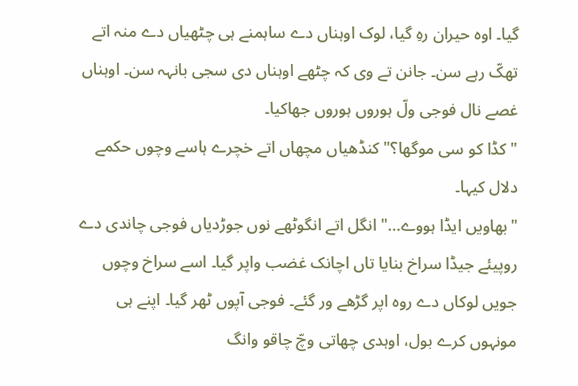گیا۔ اوہ حیران رہِ گیا، لوک اوہناں دے ساہمنے ہی چٹھیاں دے منہ اتے تھکّ رہے سن۔ جانن تے وی کہ چٹھے اوہناں دی سجی بانہہ سن۔ اوہناں غصے نال فوجی ولّ ہوروں ہوروں جھاکیا۔
"کڈا کو سی موگھا؟" کنڈھیاں مچھاں اتے خچرے ہاسے وچوں حکمے دلال کیہا۔
"بھاویں ایڈا ہووے…" انگل اتے انگوٹھے نوں جوڑدیاں فوجی چاندی دے روپیئے جیڈا سراخ بنایا تاں اچانک غضب واپر گیا۔ اسے سراخ وچوں جویں لوکاں دے روہ اپر گڑھے ور گئے۔ فوجی آپوں ٹھر گیا۔ اپنے ہی مونہوں کرے بول، اوہدی چھاتی وچّ چاقو وانگ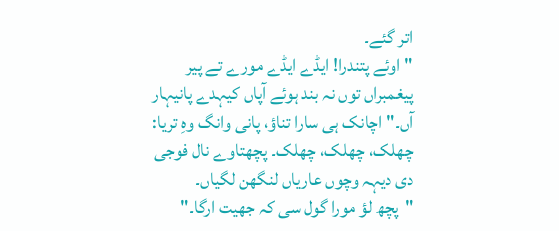اتر گئے۔
"اوئے پتندرا! ایڈے ایڈے مورے تے پیر پیغمبراں توں نہ بند ہوئے آپاں کیہدے پانیہار آں۔" اچانک ہی سارا تناؤ، پانی وانگ وہِ تریا: چھلک، چھلک، چھلک۔ پچھتاوے نال فوجی دی دیہہ وچوں عاریاں لنگھن لگیاں۔
"پچھ لؤ مورا گول سی کہ جھیت ارگا۔"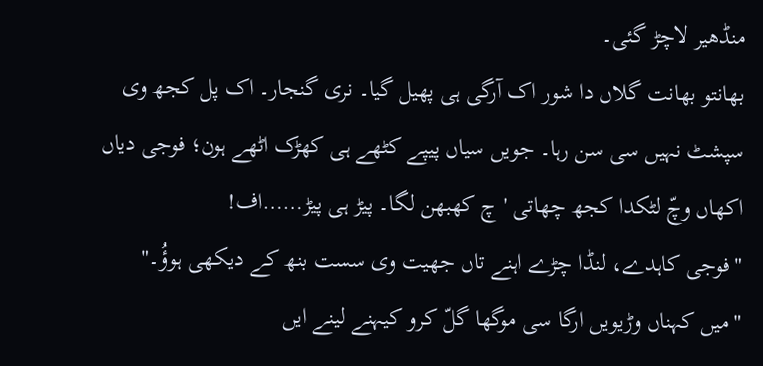منڈھیر لاچڑ گئی۔
بھانتو بھانت گلاں دا شور اک آرگی ہی پھیل گیا۔ نری گنجار۔ اک پل کجھ وی سپشٹ نہیں سی سن رہا۔ جویں سیاں پیپے کٹھے ہی کھڑک اٹھے ہون؛ فوجی دیاں اکھاں وچّ لٹکدا کجھ چھاتی 'چ کھبھن لگا۔ پیڑ ہی پیڑ……اف!
"فوجی کاہدے، لنڈا چڑے اہنے تاں جھیت وی سست بنھ کے دیکھی ہوؤُ۔"
"میں کہناں وڑیویں ارگا سی موگھا گلّ کرو کیہنے لینے ایں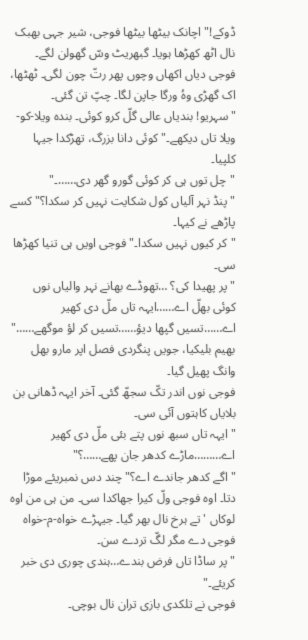ڈوکے!" اچانک بیٹھا بیٹھا فوجی، شیر جہی بھبک نال اٹھ کھڑھا ہویا۔ گبھریٹ وسّ گھولن لگے۔ فوجی دیاں اکھاں وچوں پھر رتّ چون لگی۔ ٹھٹھا، اک گھڑی وہُ ورگا جاپن لگا۔ چپّ تن گئی۔
"سہریو! بندیاں عالی گلّ کرو کوئی۔ بندہ ویلا-کو-ویلا تاں دیکھے۔" کوئی دانا بزرگ، تھڑکدا جیہا کلپیا۔
"چل توں ہی کر کوئی گورو گھر دی……۔"
"پنڈ نہر آلیاں کول شکایت نہیں کر سکدا؟" کسے پاڑھے نے کیہا۔
"کر کیوں نہیں سکدا۔" فوجی اویں ہی تنیا کھڑھا سی۔
"پر پھیدا کی؟ …تھوڈے بھانے نہر والیاں نوں کوئی بھلّ اے……ایہہ تاں ملّ دی کھیر اے……تسیں گپھا دیؤ……تسیں کر لؤ موگھے……" بھیم بلیکیا، جویں پنگردی فصل اپر مارو بھل وانگ پھیل گیا۔
فوجی نوں اندر تکّ سجھّ گئی۔ آخر ایہہ ڈھانی بن بلایاں کاہتوں آئی سی۔
"ایہہ تاں سبھ نوں پتے بئی ملّ دی کھیر اے………ماڑے کدھر جان پھے……؟"
"اگے کدھر جاندے اے؟" چند دس نمبریئے موڑا دتا۔ اوہ فوجی ولّ کیرا جھاکدا سی۔ من ہی من اوہ لوکاں 'تے ہرخ نال بھر گیا۔ جیہڑے خواہ-م-خواہ فوجی دے مگر لگّ تردے سن۔
"پر ساڈا تاں فرض بندے…ہندی چوری دی خبر کریئے۔"
فوجی نے تلکدی بازی تران نال بوچی۔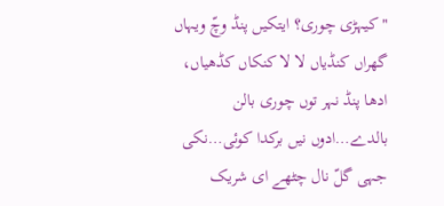"کیہڑی چوری؟ ایتکیں پنڈ وچّ ویہاں گھراں کنڈیاں لا لا کنکاں کڈھیاں، ادھا پنڈ نہر توں چوری بالن بالدے…ادوں نیں برکدا کوئی…نکی جہی گلّ نال چٹھے ای شریک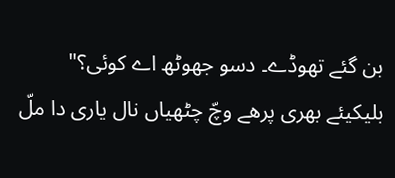بن گئے تھوڈے۔ دسو جھوٹھ اے کوئی؟" بلیکیئے بھری پرھے وچّ چٹھیاں نال یاری دا ملّ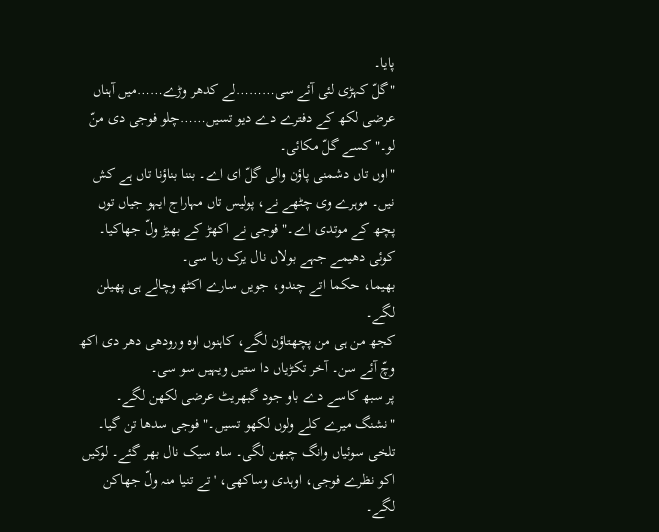پایا۔
"گلّ کہڑی لئی آئے سی………لے کدھر وڑے……میں آہناں عرضی لکھ کے دفترے دے دیو تسیں……چلو فوجی دی منّ لو۔" کسے گلّ مکائی۔
"اوں تاں دشمنی پاؤن والی گلّ ای اے۔ بننا بناؤنا تاں ہے کش نیں۔ موہرے وی چٹھے نے، پولیس تاں مہاراج ایہو جیاں توں پچھ کے موتدی اے۔" فوجی نے اکھڑ کے بھیڑ ولّ جھاکیا۔ کوئی دھیمے جہے بولاں نال یرک رہا سی۔
بھیما، حکما اتے چندو، جویں سارے اکٹھ وچالے ہی پھیلن لگے۔
کجھ من ہی من پچھتاؤن لگے، کاہنوں اوہ ورودھی دھر دی اکھ وچّ آئے سن۔ آخر تکڑیاں دا ستیں ویہیں سو سی۔
پر سبھ کاسے دے باو جود گبھریٹ عرضی لکھن لگے۔
"نشنگ میرے کلے ولوں لکھو تسیں۔" فوجی سدھا تن گیا۔
تلخی سوئیاں وانگ چبھن لگی۔ ساہ سیک نال بھر گئے۔ لوکیں اکو نظرے فوجی، اوہدی وساکھی، 'تے تنیا منہ ولّ جھاکن لگے۔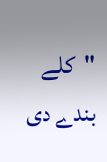"کلے بندے دی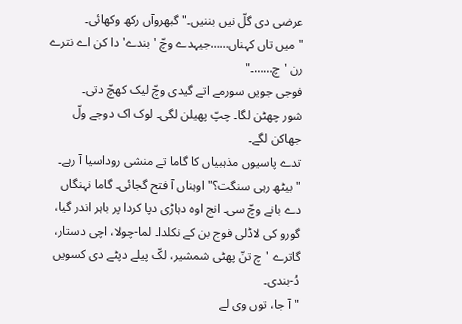عرضی دی گلّ نیں بننیں۔" گبھروآں رکھ وکھائی۔
"میں تاں کہناں……جیہدے وچّ 'بندے' دا کن اے نترے رن 'چ……۔"
فوجی جویں سورمے اتے گیدی وچّ لیک کھچّ دتی۔
شور چھٹن لگا۔ چپّ پھیلن لگی۔ لوک اک دوجے ولّ جھاکن لگے۔
تدے پاسیوں مذہبیاں کا گاما تے منشی روداسیا آ رہے۔
"بیٹھ رہی سنگت؟" اوہناں آ فتح گجائی۔ گاما نہنگاں دے بانے وچّ سی۔ انج اوہ دہاڑی دپا کردا پر باہر اندر گیا، گورو کی لاڈلی فوج بن کے نکلدا۔ لما-چولا، اچی دستار، گاترے 'چ تنّ پھٹی شمشیر، لکّ پیلے دپٹے دی کسویں دُ-بندی۔
"آ جا، توں وی لے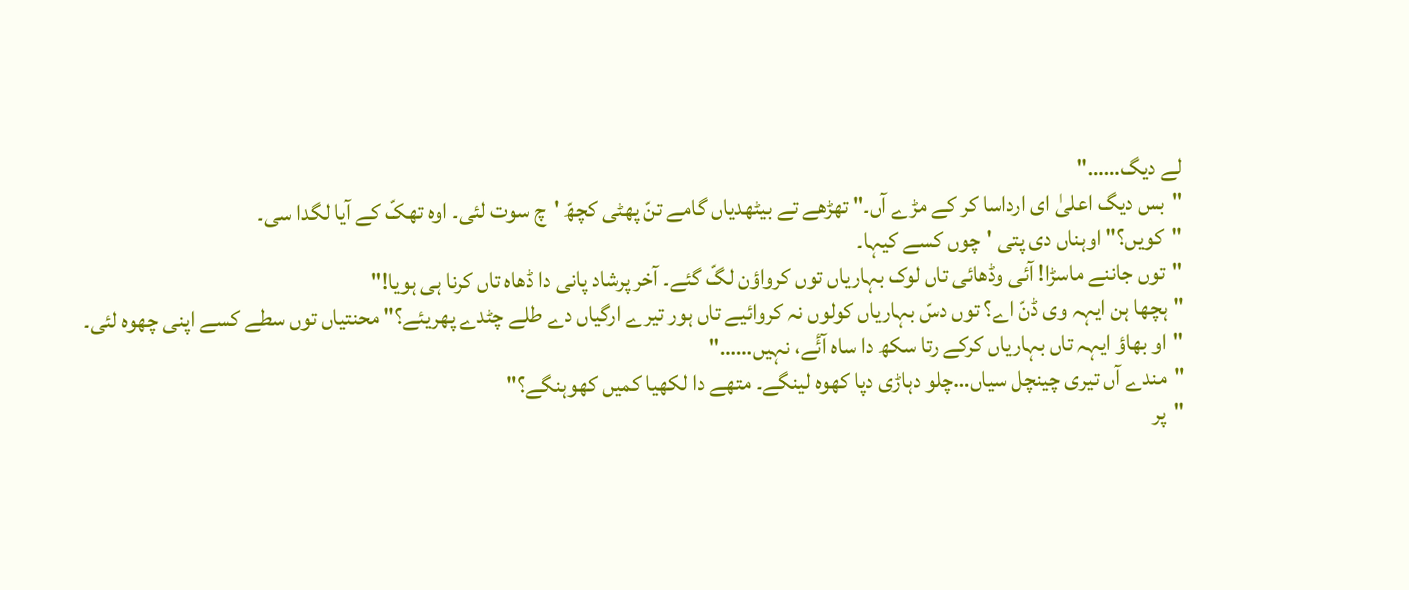لے دیگ……"
"بس دیگ اعلیٰ ای ارداسا کر کے مڑے آں۔" تھڑھے تے بیٹھدیاں گامے تنّ پھٹی کچھّ 'چ سوت لئی۔ اوہ تھکّ کے آیا لگدا سی۔
"کویں؟" اوہناں دی پتی 'چوں کسے کیہا۔
"توں جاننے ماسڑا! آئی وڈھائی تاں لوک بہاریاں توں کرواؤن لگّ گئے۔ آخر پرشاد پانی دا ڈھاہ تاں کرنا ہی ہویا!"
"ہچھا ہن ایہہ وی ڈنّ اے؟ توں دسّ بہاریاں کولوں نہ کروائیے تاں ہور تیرے ارگیاں دے طلے چٹدے پھریئے؟" محنتیاں توں سطے کسے اپنی چھوہ لئی۔
"او بھاؤ ایہہ تاں بہاریاں کرکے رتا سکھ دا ساہ آئٔے، نہیں……"
"مندے آں تیری چینچل سیاں…چلو دہاڑی دپا کھوہ لینگے۔ متھے دا لکھیا کمیں کھوہنگے؟"
"پر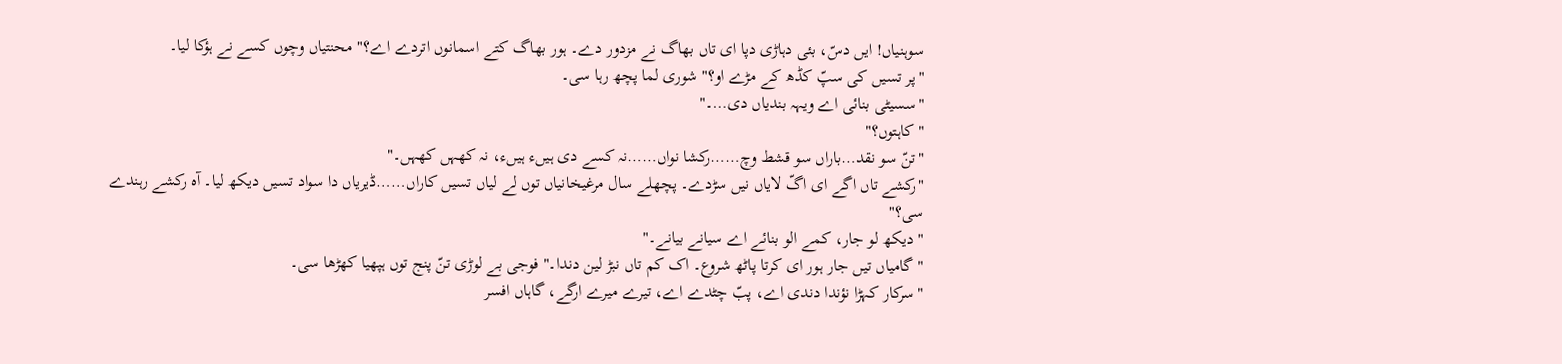سوہنیاں! ایں دسّ، بئی دہاڑی دپا ای تاں بھاگ نے مزدور دے۔ ہور بھاگ کتے اسمانوں اتردے اے؟" محنتیاں وچوں کسے نے ہؤکا لیا۔
"پر تسیں کی سپّ کڈھ کے مڑے او؟" شوری لما پچھ رہا سی۔
"سسیٹی بنائی اے ویہہ بندیاں دی…۔"
"کاہتوں؟"
"تنّ سو نقد…باراں سو قشط وچ……رکشا نواں……نہ کسے دی ہیںء ہیںء، نہ کھہں کھہں۔"
"رکشے تاں اگے ای اگّ لایاں نیں سڑدے۔ پچھلے سال مرغیخانیاں توں لے لیاں تسیں کاراں……ڈیریاں دا سواد تسیں دیکھ لیا۔ آہ رکشے رہندے سی؟"
"دیکھ لو جار، کمے الو بنائے اے سیانے بیانے۔"
"گامیاں تیں جار ہور ای کرتا پاٹھ شروع۔ اک کم تاں نبڑ لین دندا۔" فوجی بے لوڑی تنّ پنج توں ہپھیا کھڑھا سی۔
"سرکار کہڑا نؤندا دندی اے، پبّ چٹدے اے، تیرے میرے ارگے، گاہاں افسر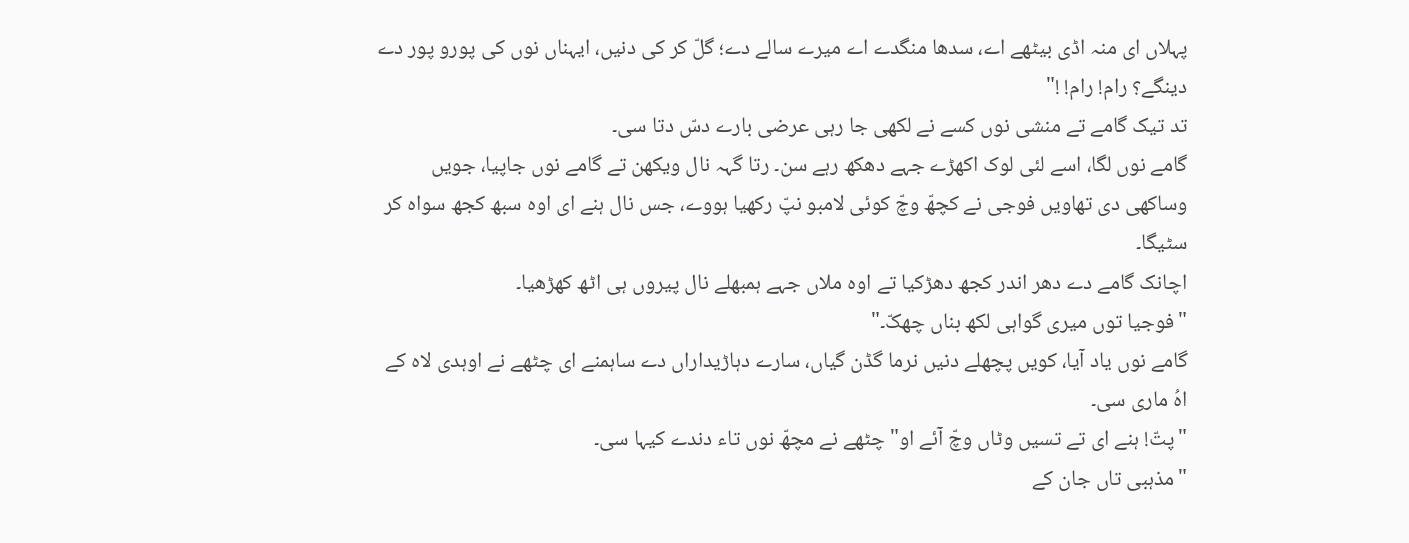پہلاں ای منہ اڈی بیٹھے اے، سدھا منگدے اے میرے سالے دے؛ گلّ کر کی دنیں، ایہناں نوں کی پورو پور دے دینگے؟ رام! رام! !"
تد تیک گامے تے منشی نوں کسے نے لکھی جا رہی عرضی بارے دسّ دتا سی۔
گامے نوں لگا، اسے لئی لوک اکھڑے جہے دھکھ رہے سن۔ رتا گہہ نال ویکھن تے گامے نوں جاپیا، جویں وساکھی دی تھاویں فوجی نے کچھّ وچّ کوئی لامبو نپّ رکھیا ہووے، جس نال ہنے ای اوہ سبھ کجھ سواہ کر سٹیگا۔
اچانک گامے دے دھر اندر کجھ دھڑکیا تے اوہ ملاں جہے ہمبھلے نال پیروں ہی اٹھ کھڑھیا۔
"فوجیا توں میری گواہی لکھ بناں چھکّ۔"
گامے نوں یاد آیا، کویں پچھلے دنیں نرما گڈن گیاں، سارے دہاڑیداراں دے ساہمنے ای چٹھے نے اوہدی لاہ کے اہُ ماری سی۔
"پتّ! ہنے ای تے تسیں وٹاں وچّ آئے او" چٹھے نے مچھّ نوں تاء دندے کیہا سی۔
"مذہبی تاں جان کے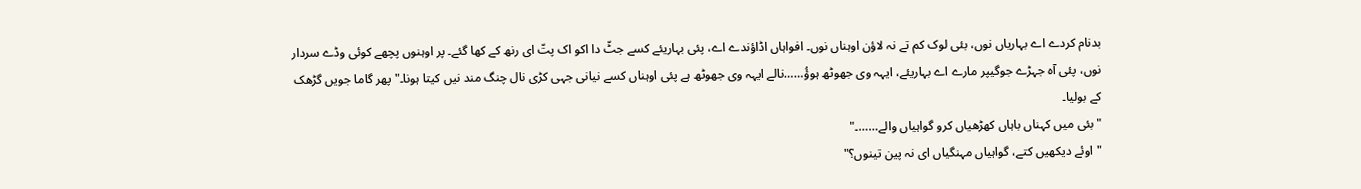بدنام کردے اے بہاریاں نوں، بئی لوک کم تے نہ لاؤن اوہناں نوں۔ افواہاں اڈاؤندے اے، پئی بہاریئے کسے جٹّ دا اکو اک پتّ ای رنھ کے کھا گئے۔ پر اوہنوں پچھے کوئی وڈے سردار نوں، پئی آہ جہڑے جوگیپر مارے اے بہاریئے، ایہہ وی جھوٹھ ہوؤُ……نالے ایہہ وی جھوٹھ ہے پئی اوہناں کسے نیانی جہی کڑی نال چنگ مند نیں کیتا ہونا۔" پھر گاما جویں گڑھک کے بولیا۔
"بئی میں کہناں باہاں کھڑھیاں کرو گواہیاں والے……۔"
"اوئے دیکھیں کتے، گواہیاں مہنگیاں ای نہ پین تینوں؟"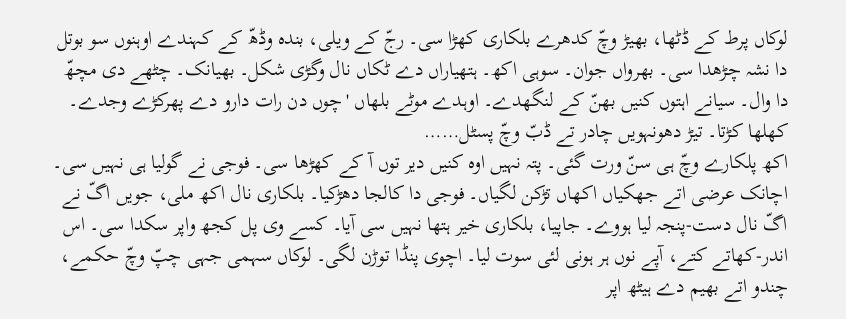لوکاں پرط کے ڈٹھا، بھیڑ وچّ کدھرے بلکاری کھڑا سی۔ رجّ کے ویلی، بندہ وڈھّ کے کہندے اوہنوں سو بوتل دا نشہ چڑھدا سی۔ بھرواں جوان۔ سوہی اکھ۔ ہتھیاراں دے ٹکاں نال وگڑی شکل۔ بھیانک۔ چٹھے دی مچھّ دا وال۔ سیانے اہتوں کنیں بھنّ کے لنگھدے۔ اوہدے موٹے بلھاں 'چوں دن رات دارو دے پھرکڑے وجدے۔ کھلھا کڑتا۔ تیڑ دھونہویں چادر تے ڈبّ وچّ پسٹل……
اکھ پلکارے وچّ ہی سنّ ورت گئی۔ پتہ نہیں اوہ کنیں دیر توں آ کے کھڑھا سی۔ فوجی نے گولیا ہی نہیں سی۔ اچانک عرضی اتے جھکیاں اکھاں تڑکن لگیاں۔ فوجی دا کالجا دھڑکیا۔ بلکاری نال اکھ ملی، جویں اگّ نے اگّ نال دست-پنجہ لیا ہووے۔ جاپیا، بلکاری خیر ہتھا نہیں سی آیا۔ کسے وی پل کجھ واپر سکدا سی۔ اس اندر-کھاتے کتے، آپے نوں ہر ہونی لئی سوت لیا۔ اچوی پنڈا توڑن لگی۔ لوکاں سہمی جہی چپّ وچّ حکمے، چندو اتے بھیم دے ہیٹھ اپر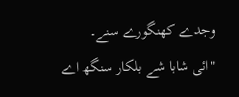وجدے کھنگورے سنے۔
"ائی شابا شے بلکار سنگھ اے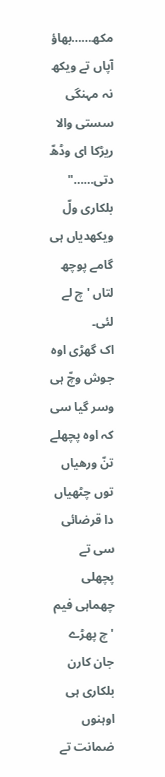مکھ……بھاؤ آپاں تے ویکھ نہ مہنگی سستی والا ریڑکا ای وڈھّ دتی……" بلکاری ولّ ویکھدیاں ہی گامے پوچھ لتاں 'چ لے لئی۔
اک گھڑی اوہ جوش وچّ ہی وسر گیا سی کہ اوہ پچھلے تنّ ورھیاں توں چٹھیاں دا قرضائی سی تے پچھلی چھماہی فیم 'چ پھڑے جان کارن بلکاری ہی اوہنوں ضمانت تے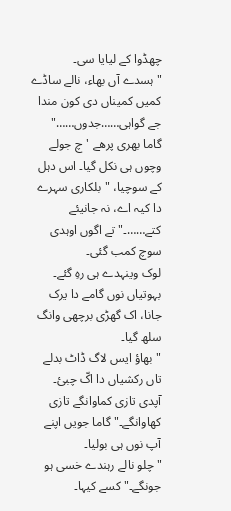چھڈوا کے لیایا سی۔
"ہسدے آں بھاء، نالے ساڈے کمیں کمیناں دی کون مندا جے گواہی……جدوں……"
گاما بھری پرھے 'چ جولے وچوں ہی نکل گیا۔ اس دہل کے سوچیا، "بلکاری سہرے دا کیہ اے، نہ جانیئے کتے……۔" تے اگوں اوہدی سوچ کمب گئی۔
لوک وینہدے ہی رہِ گئے۔ بہوتیاں نوں گامے دا یرک جانا، اک گھڑی برچھی وانگ سلھ گیا۔
"بھاؤ ایس لاگ ڈاٹ بدلے تاں رکشیاں دا اکّ چبئ۔ آپدی تازی کماوانگے تازی کھاوانگے۔" گاما جویں اپنے آپ نوں ہی بولیا۔
"چلو نالے رہندے خسی ہو جونگے۔" کسے کیہا۔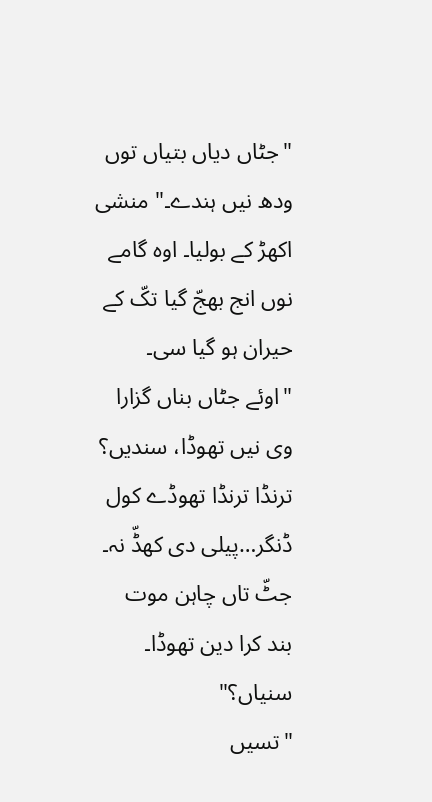"جٹاں دیاں بتیاں توں ودھ نیں ہندے۔" منشی اکھڑ کے بولیا۔ اوہ گامے نوں انج بھجّ گیا تکّ کے حیران ہو گیا سی۔
"اوئے جٹاں بناں گزارا وی نیں تھوڈا، سندیں؟ ترنڈا ترنڈا تھوڈے کول ڈنگر…پیلی دی کھڈّ نہ۔ جٹّ تاں چاہن موت بند کرا دین تھوڈا۔ سنیاں؟"
"تسیں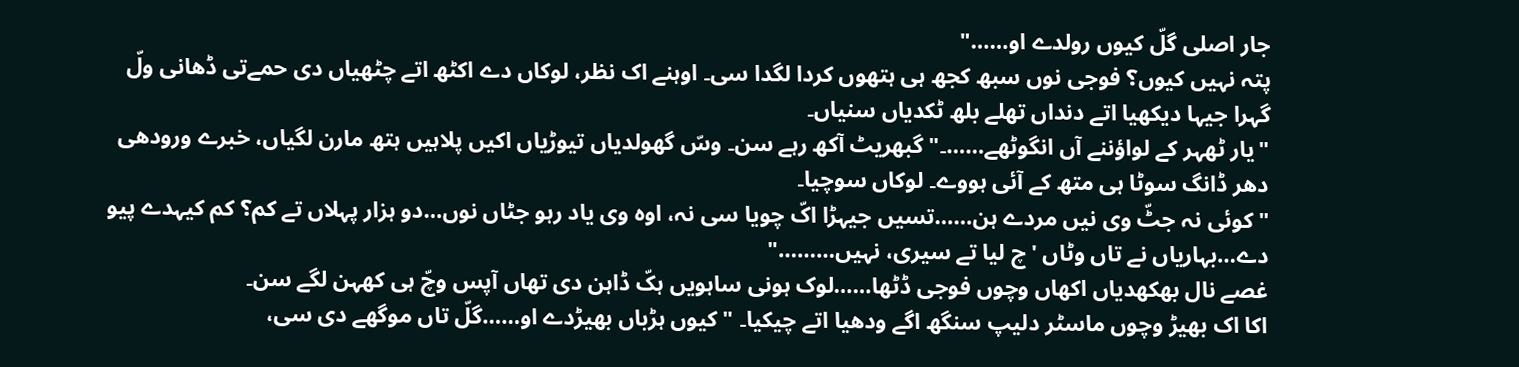جار اصلی گلّ کیوں رولدے او……"
پتہ نہیں کیوں؟ فوجی نوں سبھ کجھ ہی ہتھوں کردا لگدا سی۔ اوہنے اک نظر، لوکاں دے اکٹھ اتے چٹھیاں دی حمےتی ڈھانی ولّ گہرا جیہا دیکھیا اتے دنداں تھلے بلھ ٹکدیاں سنیاں۔
"یار ٹھہر کے لواؤننے آں انگوٹھے……۔" گبھریٹ آکھ رہے سن۔ وسّ گھولدیاں تیوڑیاں اکیں پلاہیں ہتھ مارن لگیاں، خبرے ورودھی دھر ڈانگ سوٹا ہی متھ کے آئی ہووے۔ لوکاں سوچیا۔
"کوئی نہ جٹّ وی نیں مردے ہن……تسیں جیہڑا اکّ چویا سی نہ، اوہ وی یاد رہو جٹاں نوں…دو ہزار پہلاں تے کم؟ کم کیہدے پیو دے…بہاریاں نے تاں وٹاں 'چ لیا تے سیری، نہیں………"
غصے نال بھکھدیاں اکھاں وچوں فوجی ڈٹھا……لوک ہونی ساہویں ہکّ ڈاہن دی تھاں آپس وچّ ہی کھہن لگے سن۔
اکا اک بھیڑ وچوں ماسٹر دلیپ سنگھ اگے ودھیا اتے چیکیا۔ "کیوں ہڑباں بھیڑدے او……گلّ تاں موگھے دی سی،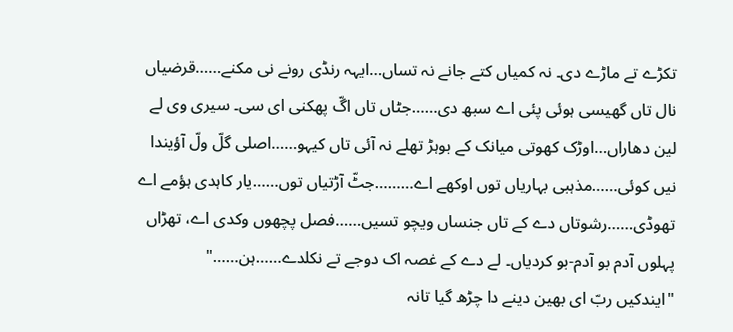تکڑے تے ماڑے دی۔ نہ کمیاں کتے جانے نہ تساں…ایہہ رنڈی رونے نی مکنے……قرضیاں نال تاں گھیسی ہوئی پئی اے سبھ دی……جٹاں تاں اگّ پھکنی ای سی۔ سیری وی لے لین دھاراں…اوڑک کھوتی میانک کے بوہڑ تھلے نہ آئی تاں کیہو……اصلی گلّ ولّ آؤیندا نیں کوئی……مذہبی بہاریاں توں اوکھے اے………جٹّ آڑتیاں توں……یار کاہدی ہؤمے اے تھوڈی……رشوتاں دے کے تاں جنساں ویچو تسیں……فصل پچھوں وکدی اے، تھڑاں پہلوں آدم بو آدم-بو کردیاں۔ لے دے کے غصہ اک دوجے تے نکلدے……ہن……"
"ایندکیں ربّ ای بھین دینے دا چڑھ گیا تانہ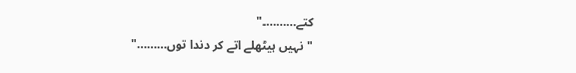کتے………۔"
"نہیں ہیٹھلے اتے کر دندا توں………"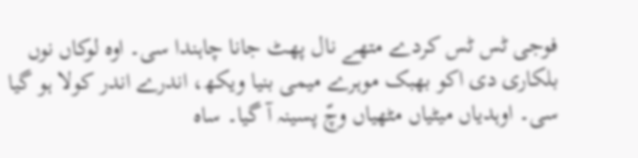فوجی ٹس ٹس کردے متھے نال پھٹ جانا چاہندا سی۔ اوہ لوکاں نوں بلکاری دی اکو بھبک موہرے میمی بنیا ویکھ، اندرے اندر کولا ہو گیا سی۔ اوہدیاں میٹیاں مٹھیاں وچّ پسینہ آ گیا۔ ساہ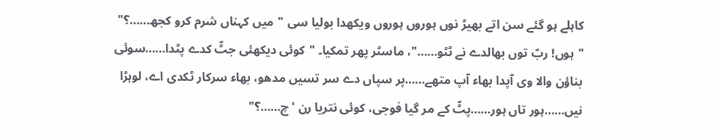کاہلے ہو گئے سن اتے بھیڑ نوں ہوروں ہوروں ویکھدا بولیا سی "میں کہناں شرم کرو کجھ……؟"
"ہوں! ربّ توں بھالدے نے ٹٹو……"، ماسٹر پھر تمکیا۔ "کوئی دیکھئی جٹّ کدے پٹدا……سوئی بناؤن والا وی آپدا بھاء آپ متھے……پر سپاں دے سر تسیں مدھو، بھاء سرکار ٹکدی اے، لوہڑا نیں……ہور تاں ہور……پٹّ کے مر گیا فوجی، کوئی نتریا رن 'چ……؟"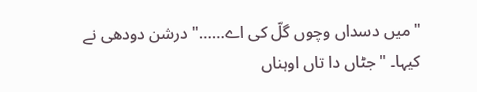"میں دسداں وچوں گلّ کی اے……" درشن دودھی نے کیہا۔ "جٹاں دا تاں اوہناں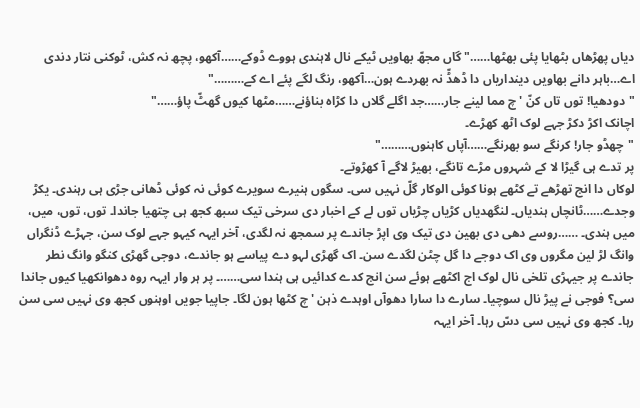دیاں پھڑھاں بٹھایا پئی بھٹھا……" گاں مجھّ بھاویں ٹیکے نال لاہندی ہووے ڈوکے……آکھو، پچھ نہ کش، ٹوکنی نتار دندی اے…باہر دانے بھاویں دینداریاں دا ڈھڈّ نہ بھردے ہون…آکھو، رنگ لگے پئے اے کے………"
"دودھیا! توں تاں کنّ 'چ مما لینے جار……جد اگلے گلاں دا کڑاہ بناؤنے……مٹھا کیوں گھٹّ پاؤ……"
اچانک اکڑ دکڑ جہے لوک اٹھ کھڑے۔
"چھڈو جار! کرنگے سو بھرنگے……آپاں کاہنوں………"
پر تدے ہی گیڑا لا کے شہروں مڑے تانگے، بھیڑ لاگے آ کھڑوتے۔
لوکاں دا انج تھڑھے تے کٹھے ہونا کوئی الوکار گلّ نہیں سی۔ سگوں ہنیرے سویرے کوئی نہ کوئی ڈھانی جڑی ہی رہندی۔ یکڑ وجدے……ٹانچاں ہندیاں۔ لنگھدیاں کڑیاں چڑیاں توں لے کے اخبار دی سرخی تیک سبھ کجھ ہی چتھیا جاندا۔ توں، توں، میں، میں ہندی۔ ……روسے دھی دی بھین دی تیک وی اپڑ جاندے پر سمجھ نہ لگدی، آخر ایہہ کیہو جہے لوک سن، جہڑے ڈنگراں وانگ لڑ لین مگروں وی اک دوجے دا گل چٹن لگدے سن۔ اک گھڑی لہو دے پیاسے ہو جاندے، دوجی گھڑی کنگو وانگ نطر جاندے پر جیہڑی تلخی نال لوک اج اکٹھے ہوئے سن انج کدے کدائیں ہی ہندا سی……۔ پر ہر وار ایہہ روہ دھوانکھیا کیوں جاندا سی؟ فوجی نے پیڑ نال سوچیا۔ سارے دا سارا دھوآں اوہدے ذہن 'چ کٹھا ہون لگا۔ جاپیا جویں اوہنوں کجھ وی نہیں سی سن رہا۔ کجھ وی نہیں سی دسّ رہا۔ آخر ایہہ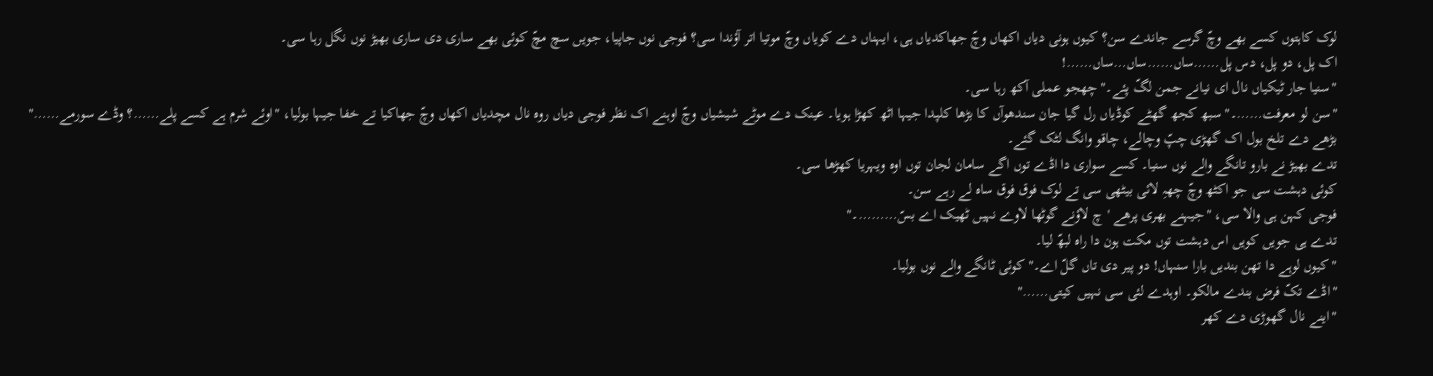لوک کاہتوں کسے بھے وچّ گرسے جاندے سن؟ کیوں ہونی دیاں اکھاں وچّ جھاکدیاں ہی، ایہناں دے کویاں وچّ موتیا اتر آؤندا سی؟ فوجی نوں جاپیا، جویں سچ مچّ کوئی بھے ساری دی ساری بھیڑ نوں نگل رہا سی۔
اک پل، دو پل، دس پل……ساں……ساں…ساں……!
"سنیا جار ٹیکیاں نال ای نیانے جمن لگّ پئے۔" چھجو عملی آکھ رہا سی۔
"سن لو معرفت……۔" سبھ کجھ گھٹے کوڈیاں رل گیا جان سندھوآں کا بڑھا کلپدا جیہا اٹھ کھڑا ہویا۔ عینک دے موٹے شیشیاں وچّ اوہنے اک نظر فوجی دیاں روہ نال مچدیاں اکھاں وچّ جھاکیا تے خفا جیہا بولیا، "اوئے شرم ہے کسے پلے……؟ وڈے سورمے……"
بڑھے دے تلخ بول اک گھڑی چپّ وچالے، چاقو وانگ لٹک گئے۔
تدے بھیڑ نے بارو تانگے والے نوں سنیا۔ کسے سواری دا اڈے توں اگے سامان لجان توں اوہ ویہریا کھڑھا سی۔
کوئی دہشت سی جو اکٹھ وچّ چھہِ لائی بیٹھی سی تے لوک فوق فوق ساہ لے رہے سن۔
فوجی کہن ہی والا سی، "جیہنے بھری پرھے 'چ لاؤنے گوٹھا لاوے نہیں ٹھیک اے بسّ………۔"
تدے ہی جویں کویں اس دہشت توں مکت ہون دا راہ لبھّ لیا۔
"کیوں لوہے دا تھن بندیں بارا سنہاں! دو پیر دی تاں گلّ اے۔" کوئی ٹانگے والے نوں بولیا۔
"اڈے تکّ فرض بندے مالکو۔ اوہدے لئی سی نہیں کیتی……"
"اینے نال گھوڑی دے کھر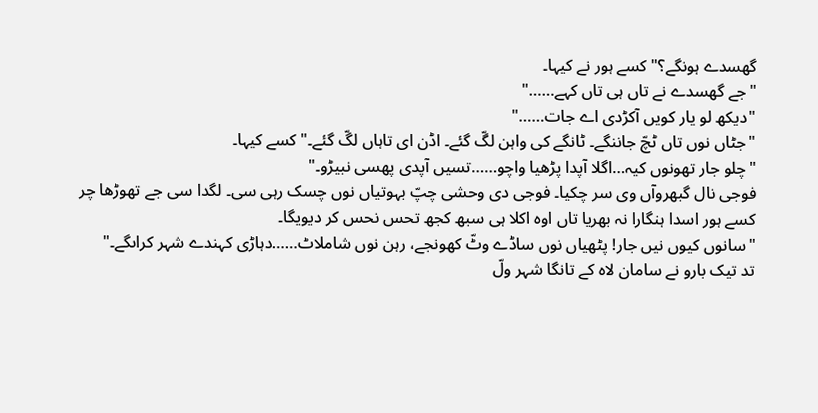گھسدے ہونگے؟" کسے ہور نے کیہا۔
"جے گھسدے نے تاں ہی تاں کہے……"
"دیکھ لو یار کویں آکڑدی اے جات……"
"جٹاں نوں تاں ٹچّ جاننگے۔ ٹانگے کی واہن لگّ گئے۔ اڈن ای تاہاں لگّ گئے۔" کسے کیہا۔
"چلو جار تھونوں کیہ…اگلا آپدا پڑھیا واچو……تسیں آپدی پھسی نبیڑو۔"
فوجی نال گبھروآں وی سر چکیا۔ فوجی دی وحشی چپّ بہوتیاں نوں چسک رہی سی۔ لگدا سی جے تھوڑھا چر کسے ہور اسدا ہنگارا نہ بھریا تاں اوہ اکلا ہی سبھ کجھ تحس نحس کر دیویگا۔
"سانوں کیوں نیں جار! پٹھیاں نوں ساڈے وٹّ کھونجے، رہن نوں شاملاٹ……دہاڑی کہندے شہر کراںگے۔"
تد تیک بارو نے سامان لاہ کے تانگا شہر ولّ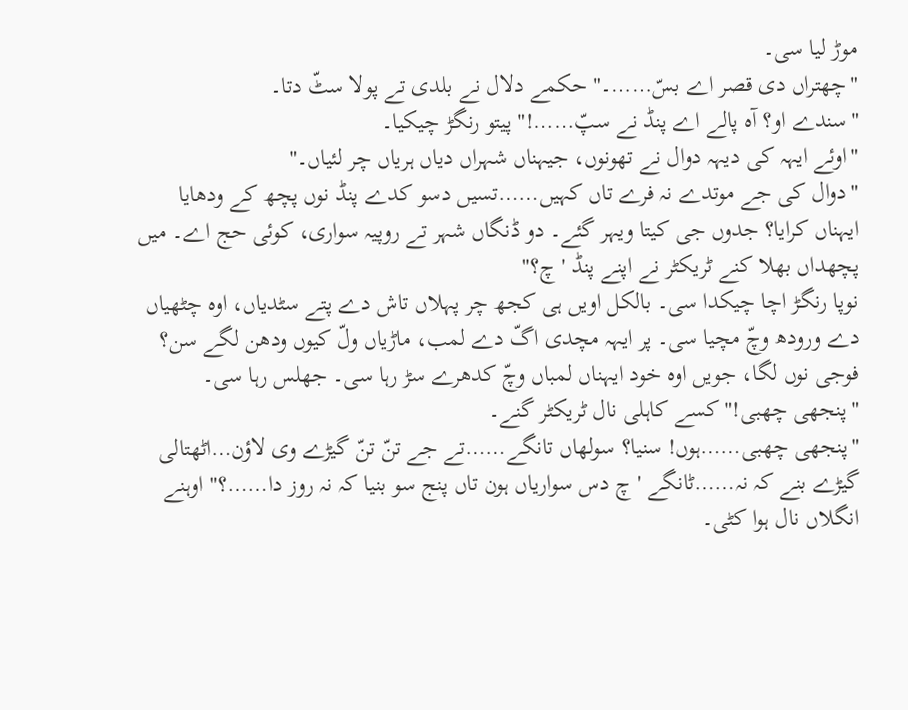موڑ لیا سی۔
"چھتراں دی قصر اے بسّ……۔" حکمے دلال نے بلدی تے پولا سٹّ دتا۔
"سندے او؟ آہ پالے اے پنڈ نے سپّ……!" پیتو رنگڑ چیکیا۔
"اوئے ایہہ کی دیہہ دوال نے تھونوں، جیہناں شہراں دیاں ہریاں چر لئیاں۔"
"دوال کی جے موتدے نہ فرے تاں کہیں……تسیں دسو کدے پنڈ نوں پچھ کے ودھایا ایہناں کرایا؟ جدوں جی کیتا ویہر گئے۔ دو ڈنگاں شہر تے روپیہ سواری، کوئی حج اے۔ میں پچھداں بھلا کنے ٹریکٹر نے اپنے پنڈ 'چ؟"
نوپا رنگڑ اچا چیکدا سی۔ بالکل اویں ہی کجھ چر پہلاں تاش دے پتے سٹدیاں، اوہ چٹھیاں دے ورودھ وچّ مچیا سی۔ پر ایہہ مچدی اگّ دے لمب، ماڑیاں ولّ کیوں ودھن لگے سن؟ فوجی نوں لگا، جویں اوہ خود ایہناں لمباں وچّ کدھرے سڑ رہا سی۔ جھلس رہا سی۔
"پنجھی چھبی!" کسے کاہلی نال ٹریکٹر گنے۔
"پنجھی چھبی……ہوں! سنیا؟ سولھاں تانگے……تے جے تنّ تنّ گیڑے وی لاؤن…اٹھتالی گیڑے بنے کہ نہ……ٹانگے 'چ دس سواریاں ہون تاں پنج سو بنیا کہ نہ روز دا……؟" اوہنے انگلاں نال ہوا کٹی۔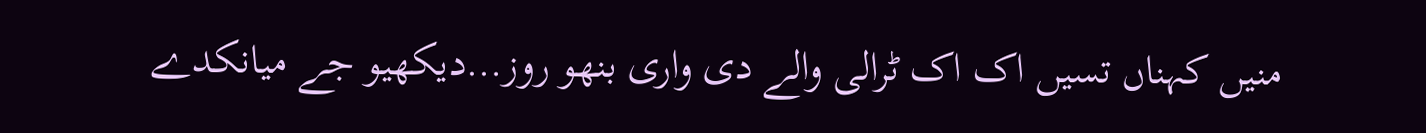منیں کہناں تسیں اک اک ٹرالی والے دی واری بنھو روز…دیکھیو جے میانکدے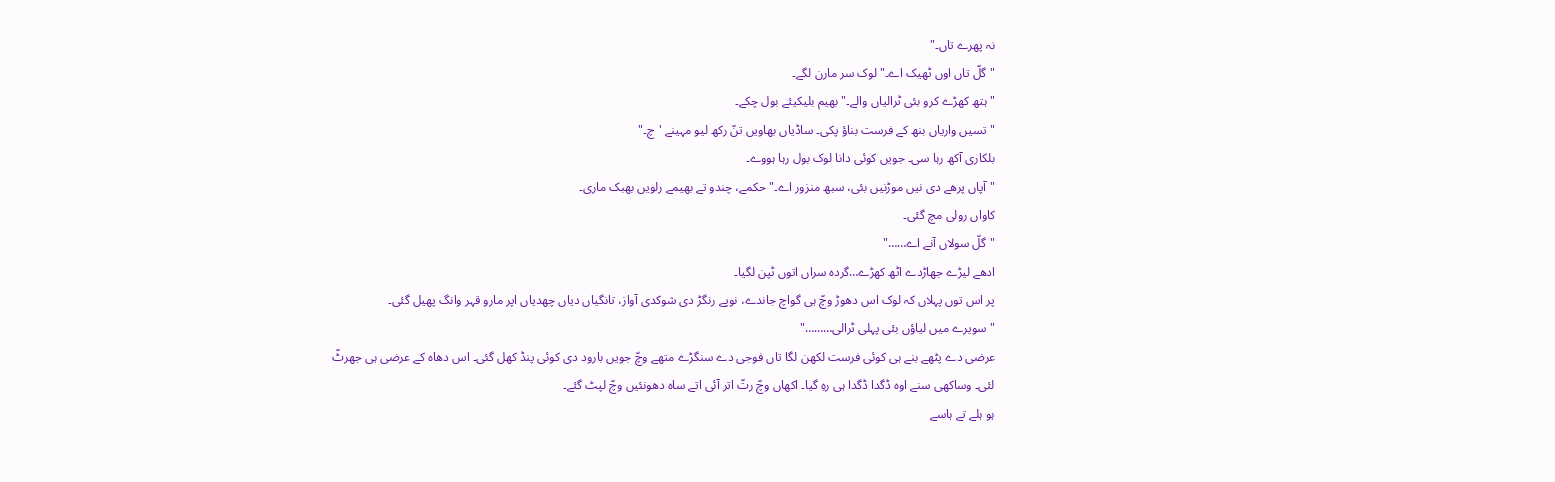نہ پھرے تاں۔"
"گلّ تاں اوں ٹھیک اے۔" لوک سر مارن لگے۔
"ہتھ کھڑے کرو بئی ٹرالیاں والے۔" بھیم بلیکیئے بول چکے۔
"تسیں واریاں بنھ کے فرست بناؤ پکی۔ ساڈیاں بھاویں تنّ رکھ لیو مہینے 'چ۔"
بلکاری آکھ رہا سی۔ جویں کوئی دانا لوک بول رہا ہووے۔
"آپاں پرھے دی نیں موڑنیں بئی، سبھ منزور اے۔" حکمے، چندو تے بھیمے رلویں بھبک ماری۔
کاواں رولی مچ گئی۔
"گلّ سولاں آنے اے……"
ادھے لیڑے جھاڑدے اٹھ کھڑے…گردہ سراں اتوں ٹپن لگیا۔
پر اس توں پہلاں کہ لوک اس دھوڑ وچّ ہی گواچ جاندے، نوپے رنگڑ دی شوکدی آواز، تانگیاں دیاں چھدیاں اپر مارو قہر وانگ پھیل گئی۔
"سویرے میں لیاؤں بئی پہلی ٹرالی………"
عرضی دے پٹھے بنے ہی کوئی فرست لکھن لگا تاں فوجی دے سنگڑے متھے وچّ جویں بارود دی کوئی پنڈ کھل گئی۔ اس دھاہ کے عرضی ہی جھرٹّ لئی۔ وساکھی سنے اوہ ڈگدا ڈگدا ہی رہِ گیا۔ اکھاں وچّ رتّ اتر آئی اتے ساہ دھونئیں وچّ لپٹ گئے۔
ہو ہلے تے ہاسے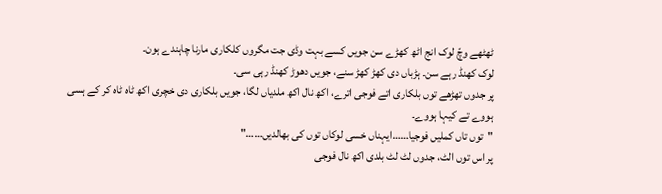ٹھٹھے وچّ لوک انج اٹھ کھڑے سن جویں کسے بہت وڈی جت مگروں کلکاری مارنا چاہندے ہون۔
لوک کھنڈ رہے سن۔ ہڑباں دی کھڑ کھڑ سنے، جویں دھوڑ کھنڈ رہی سی۔
پر جدوں تھڑھے توں بلکاری اتے فوجی اترے، اکھ نال اکھ ملدیاں لگا، جویں بلکاری دی خچری اکھ ٹاہ ٹاہ کر کے ہسی ہووے تے کیہا ہووے۔
"توں تاں کملیں فوجیا……ایہناں خسی لوکاں توں کی بھالدیں……"
پر اس توں الٹ، جدوں لٹ لٹ بلدی اکھ نال فوجی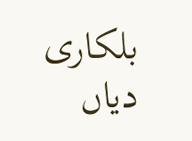بلکاری دیاں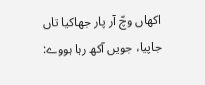اکھاں وچّ آر پار جھاکیا تاں جاپیا، جویں آکھ رہا ہووے: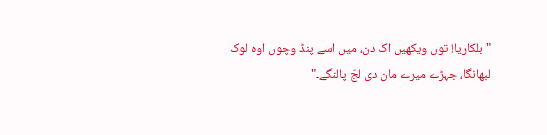"بلکاریا! توں ویکھیں اک دن، میں اسے پنڈ وچوں اوہ لوک لبھانگا، جہڑے میرے مان دی لجّ پالنگے۔"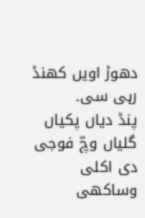دھوڑ اویں کھنڈ رہی سی۔
پنڈ دیاں پکیاں گلیاں وچّ فوجی دی اکلی وساکھی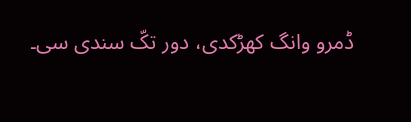ڈمرو وانگ کھڑکدی، دور تکّ سندی سی۔